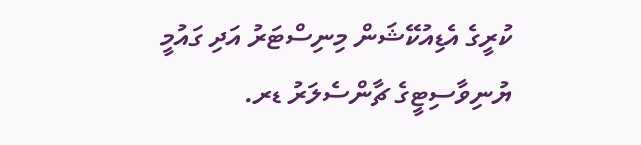ކުރީގެ އެޑިއުކޭޝަން މިނިސްޓަރު އަދި ގައުމީ ޔުނިވާސިޓީގެ ޗާންސެލަރު ޑރ.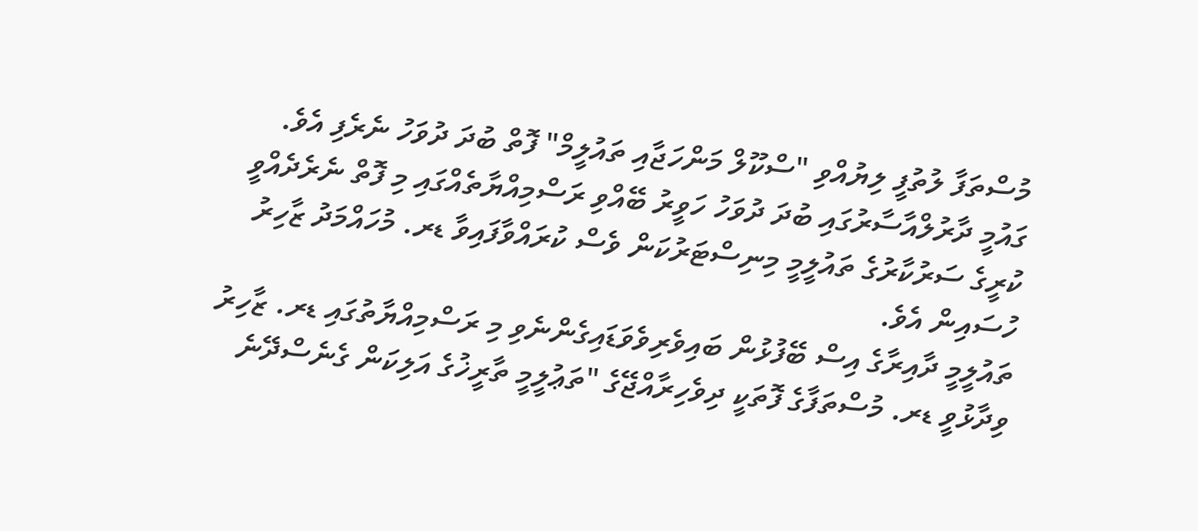މުސްތަފާ ލުތުފީ ލިޔުއްވި "ސްކޫލް މަންހަޖާއި ތައުލީމް" ފޮތް ބުދަ ދުވަހު ނެރެފި އެވެ.
ގައުމީ ދާރުލްއާސާރުގައި ބުދަ ދުވަހު ހަވީރު ބޭއްވި ރަސްމިއްޔާތެއްގައި މި ފޮތް ނެރެދެއްވީ ކުރީގެ ސަރުކާރުގެ ތައުލީމީ މިނިސްޓަރުކަން ވެސް ކުރައްވާފައިވާ ޑރ. މުހައްމަދު ޒާހިރު ހުސައިން އެވެ.
ތައުލީމީ ދާއިރާގެ އިސް ބޭފުޅުން ބައިވެރިވެވަޑައިގެންނެވި މި ރަސްމިއްޔާތުގައި ޑރ. ޒާހިރު ވިދާޅުވީ ޑރ. މުސްތަފާގެ ފޮތަކީ ދިވެހިރާއްޖޭގެ "ތަޢުލީމީ ތާރީޚުގެ އަލިކަން ގެނެސްދޭނެ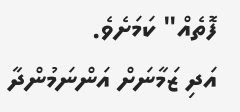ފޮތެއް" ކަމަށެވެ.
އަދި ޒަމާނަށް އަންނަމުންދާ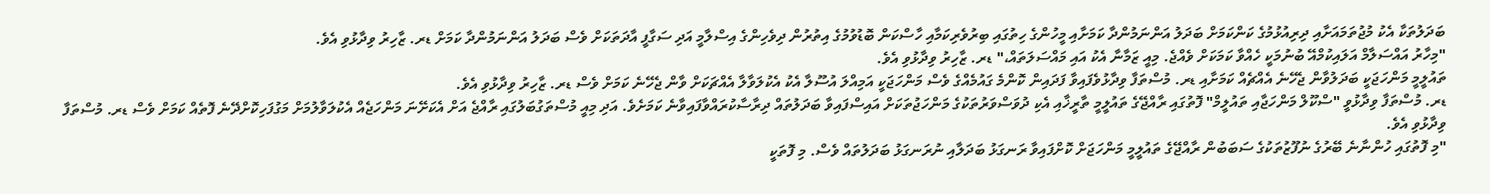ބަދަލުތަކާ އެކު މުޖުތަމައަށާއި ދިރިއުޅުމުގެ ކަންކަމަށް ބަދަލު އަންނަމުންދާ ކަމަށާއި މީހުންގެ ހިތުގައި ބިރުވެރިކަމާއި ހާސްކަން ބޮޑުވުމުގެ އިތުރުން ދިވެހިންގެ އިސްލާމީ އަދި ސަގާފީ އާދަތަކަށް ވެސް ބަދަލު އަންނަމުންދާ ކަމަށް ޑރ. ޒާހިރު ވިދާޅުވި އެވެ.
"މިހާރު އައްސަލާމް އަލައިކުމްއޭ ބުނުމަކީ ހެއްވާ ކަމަކަށް ވެއްޖެ. މިއީ ޒަމާނާ އެކު އައި މައްސަލަތައް،" ޑރ. ޒާހިރު ވިދާޅުވި އެވެ.
ތައުލީމީ މަންހަޖަކީ ބަދަލުވާން ޖެހޭނެ އެއްޗެއް ކަމަށާއި ޑރ. މުސްތަފާ ވިދާޅުވެފައިވާ ފަދައިން ކޮންމެ ގައުމެއްގެ ވެސް މަންހަޖަކީ އަމިއްލަ އުސޫލާ އެކު އެކުލަވާލާ އެއްޗަކަށް ވާން ޖެހޭނެ ކަމަށް ވެސް ޑރ. ޒާހިރު ވިދާޅުވި އެވެ.
ޑރ. މުސްތަފާ ވިދާޅުވީ "ސްކޫލް މަންހަޖާއި ތައުލީމް" ފޮތުގައި ރާއްޖޭގެ ތައުލީމީ ތާރީޚާއި އެކި ދުވަސްވަރުތަކުގެ މަންހަޖުތަކަށް އައިސްފައިވާ ބަދަލުތައް ދިރާސާކުރައްވާފައިވާނެ ކަމަށެވެ. އަދި މިއީ މުސްތަގުބަލުގައި ރާއްޖެ އަށް އެކަށޭނަ މަންހަޖެއް އެކުލަވާލުމަށް މަގުފަހިކޮށްދޭނެ ފޮތެއް ކަމަށް ވެސް ޑރ. މުސްތަފާ ވިދާޅުވި އެވެ.
"މި ފޮތުގައި ހުންނާނެ ބޭރުގެ ނުފޫޒުތަކުގެ ސަބަބުން ރާއްޖޭގެ ތައުލީމީ މަންހަޖަށް ކޮށްފައިވާ ރަނގަޅު ބަދަލާއި ނުރަނގަޅު ބަދަލުތައް ވެސް. މި ފޮތަކީ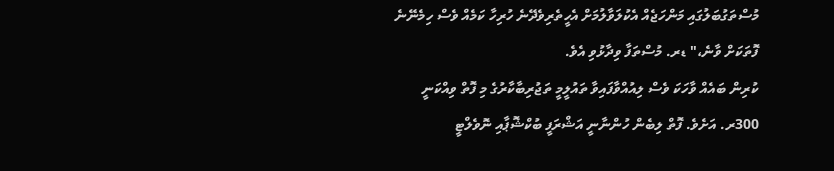މުސްތަގުބަލުގައި މަންހަޖެއް އެކުލަވާލުމަށް އެހީތެރިވެދޭނެ ހުރިހާ ކަމެއް ވެސް ހިމެނޭނެ ފޮތަކަށް ވާނެ،" ޑރ. މުސްތަފާ ވިދާޅުވި އެވެ.
ކުރިން ބައެއް ވާހަކަ ވެސް ލިއުއްވާފައިވާ ތައުލީމީ ތަޖުރިބާކާރުގެ މި ފޮތް ވިއްކަނީ 300ރ. އަށެވެ. ފޮތް ލިބެން ހުންނާނީ އަޝްރަފީ ބުކްޝޮޕާއި ނޮވެލްޓީ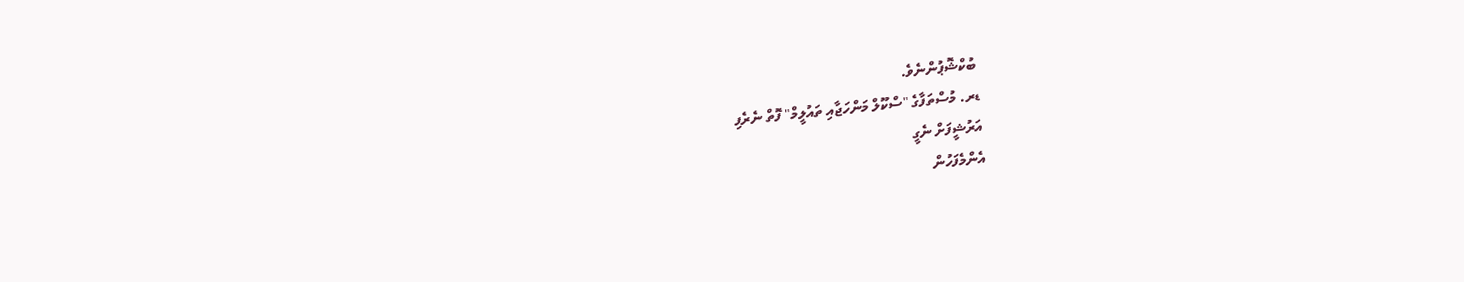ބުކްޝޮޕުންނެވެ.
ޑރ. މުސްތަފާގެ "ސްކޫލް މަންހަޖާއި ތައުލީމް" ފޮތް ނެރެފި
އަރުޝީފަށް ނެގީ
އެންމެފަހުން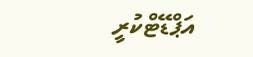އަޕްޑޭޓްކުރީ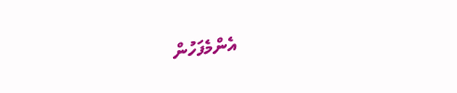އެންމެފަހުން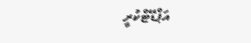އަޕްޑޭޓްކުރީ